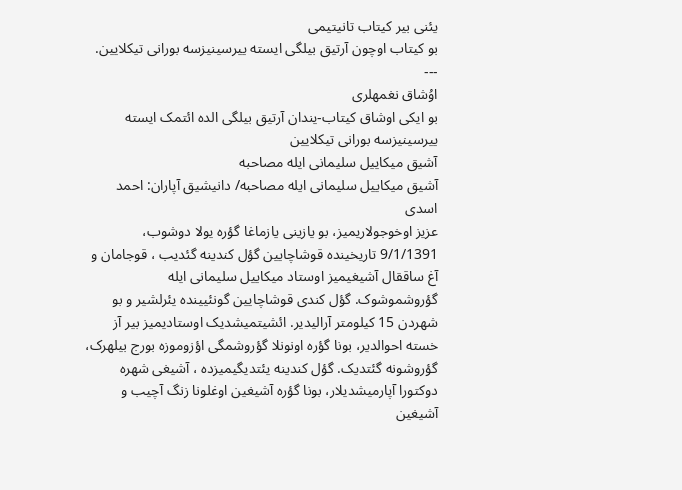یئنی بیر کیتاب تانیتیمی
بو کیتاب اوچون آرتیق بیلگی ایسته ییرسینیزسه بورانی تیکلایین.
---
اوُشاق نغمهلری
بو ایکی اوشاق کیتاب-یندان آرتیق بیلگی الده ائتمک ایسته ییرسینیزسه بورانی تیکلایین
آشیق میکاییل سلیمانی ایله مصاحبه
آشیق میکاییل سلیمانی ایله مصاحبه/ دانیشیق آپاران: احمد اسدی
عزیز اوخوجولاریمیز، بو یازینی یازماغا گؤره یولا دوشوب، 9/1/1391 تاریخینده قوشاچایین گؤل کندینه گئدیب ، قوجامان و آغ ساققال آشیغیمیز اوستاد میکاییل سلیمانی ایله گؤروشموشوک. گؤل کندی قوشاچایین گونئیینده یئرلشیر و بو شهردن 15 کیلومتر آرالیدیر. ائشیتمیشدیک اوستادیمیز بیر آز خسته احوالدیر، بونا گؤره اونونلا گؤروشمگی اؤزوموزه بورج بیلهرک، گؤروشونه گئتدیک. گؤل کندینه یئتدیگیمیزده ، آشیغی شهره دوکتورا آپارمیشدیلار، بونا گؤره آشیغین اوغلونا زنگ آچیب و آشیغین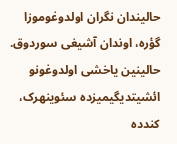حالیندان نگران اولدوغوموزا گؤره، اوندان آشیغی سوردوق. حالینین یاخشی اولدوغونو ائشیتدیگیمیزده سئوینهرک، کندده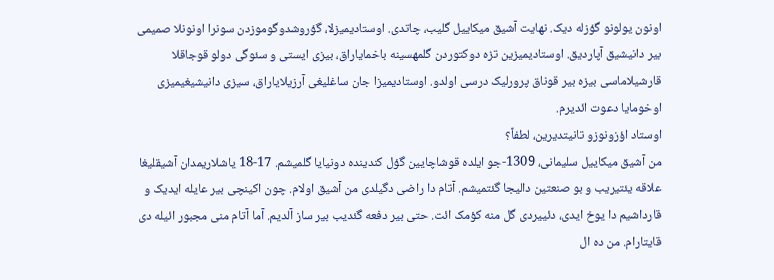اونون یولونو گؤزله دیک. نهایت آشیق میکاییل گلیب، چاتدی. اوستادیمیزلا، گؤروشدوگوموزدن سونرا اونونلا صمیمی بیر دانیشیق آپاردیق. اوستادیمیزین تزه دوکتوردن گلمهسینه باخمایاراق، بیزی ایستی و سئوگی دولو قوجاقلا قارشیلاماسی بیزه بیر قوناق پرورلیک درسی اولدو. اوستادیمیزا جان ساغلیغی آرزیلایاراق، سیزی دانیشیغیمیزی اوخومایا دعوت ائدیرم.
اوستاد اؤزونوزو تانیتدیرین، لطفاً؟
من آشیق میکاییل سلیمانی، 1309-جو ایلده قوشاچایین گؤل کندینده دونیایا گلمیشم. 17-18 یاشلاریمدان آشیقلیغا علاقه یئتیریب و بو صنعتین دالیجا گئتمیشم. آتام دا راضی دگیلدی من آشیق اولام. چون اکینچی بیر عایله ایدیک و قارداشیم دا یوخ ایدی، دئییردی گل منه کؤمک ائت. حتی بیر دفعه گئدیب بیر ساز آلدیم. آما آتام منی مجبور ائیله دی قایتارام. من ده ال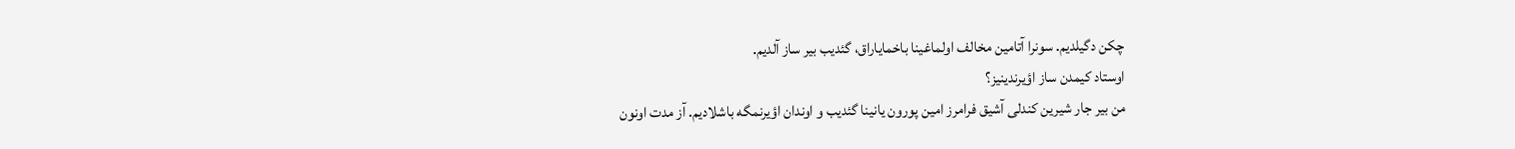چکن دگیلدیم. سونرا آتامین مخالف اولماغینا باخمایاراق، گئدیب بیر ساز آلدیم.
اوستاد کیمدن ساز اؤیرندینیز؟
من بیر جار شیرین کندلی آشیق فرامرز امین پورون یانینا گئدیب و اوندان اؤیرنمگه باشلادیم. آز مدت اونون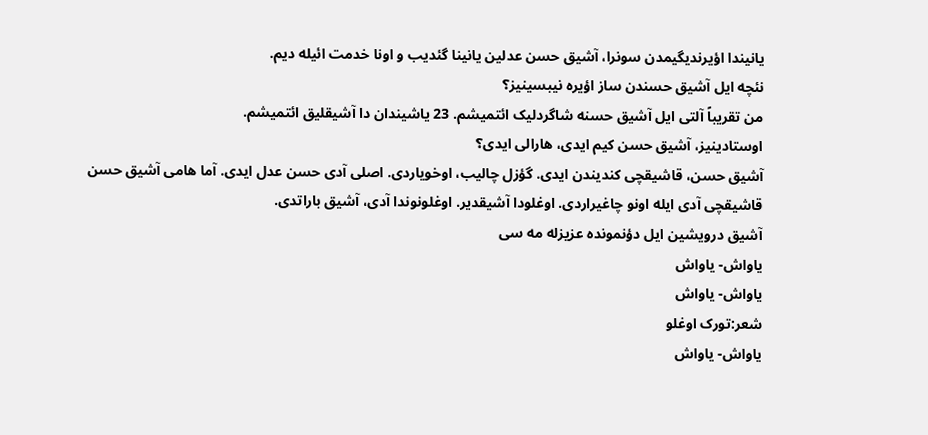یانیندا اؤیرندیگیمدن سونرا، آشیق حسن عدلین یانینا گئدیب و اونا خدمت ائیله دیم.
نئچه ایل آشیق حسندن ساز اؤیره نیبسینیز؟
من تقریباً آلتی ایل آشیق حسنه شاگردلیک ائتمیشم. 23 یاشیندان دا آشیقلیق ائتمیشم.
اوستادینیز، آشیق حسن کیم ایدی، هارالی ایدی؟
آشیق حسن، قاشیقچی کندیندن ایدی. گؤزل چالیب، اوخویاردی. اصلی آدی حسن عدل ایدی. آما هامی آشیق حسن قاشیقچی آدی ایله اونو چاغیراردی. اوغلودا آشیقدیر. اوغلونوندا آدی، آشیق باراتدی.
آشیق درویشین ایل دؤنمونده عزیزله مه سی
یاواش- یاواش
یاواش- یاواش
شعر:تورک اوغلو
یاواش- یاواش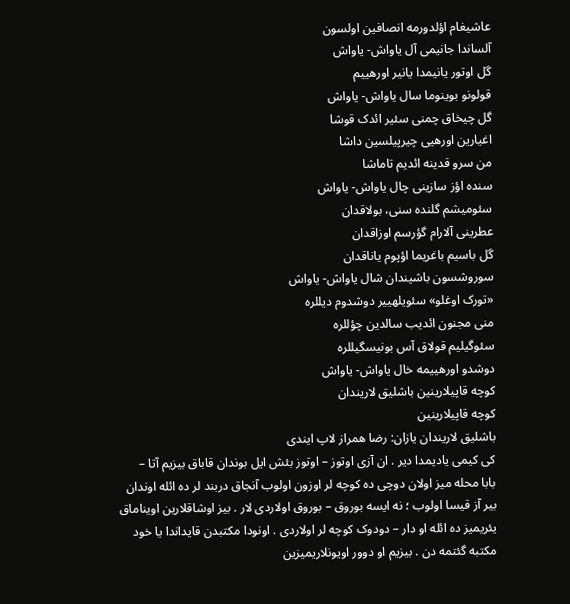عاشیغام اؤلدورمه انصافین اولسون
آلساندا جانیمی آل یاواش- یاواش
گل اوتور یانیمدا یانیر اورهییم
قولونو بوینوما سال یاواش- یاواش
گل چیخاق چمنی سئیر ائدک قوشا
اغیارین اورهیی چیرپیلسین داشا
من سرو قدینه ائدیم تاماشا
سنده اؤز سازینی چال یاواش- یاواش
سئومیشم گلنده سنی، بولاقدان
عطرینی آلارام گؤرسم اوزاقدان
گل باسیم باغریما اؤپوم یاناقدان
سوروشسون باشیندان شال یاواش- یاواش
«تورک اوغلو» سئویلهییر دوشدوم دیللره
منی مجنون ائدیب سالدین چؤللره
سئوگیلیم قولاق آس بونیسگیللره
دوشدو اورهییمه خال یاواش- یاواش
کوچه قاپیلارینین باشلیق لاریندان
کوچه قاپیلارینین
باشلیق لاریندان یازان: رضا همراز لاپ ایندی
کی کیمی یادیمدا دیر . ان آزی اوتوز – اوتوز بئش ایل بوندان قاباق بیزیم آتا –
بابا محله میز اولان دوچی ده کوچه لر اوزون اولوب آنجاق دربند لر ده ائله اوندان
بیر آز قیسا اولوب ؛ نه ایسه بوروق – بوروق اولاردی لار . بیز اوشاقلارین اویناماق
یئریمیز ده ائله او دار – دودوک کوچه لر اولاردی . اونودا مکتبدن قایداندا یا خود
مکتبه گئتمه دن . بیزیم او دوور اویونلاریمیزین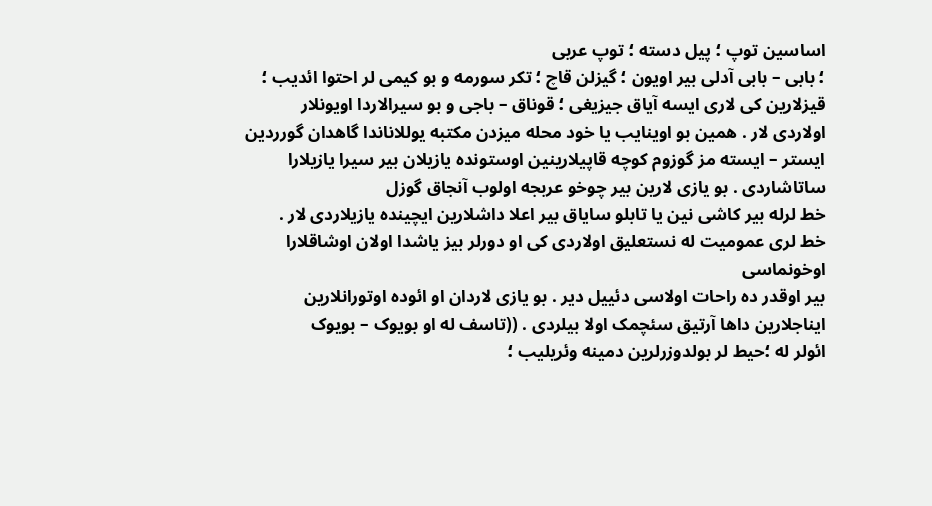اساسین توپ ؛ پیل دسته ؛ توپ عربی
؛ بابی – بابی آدلی بیر اویون ؛ گیزلن قاچ ؛ تکر سورمه و بو کیمی لر احتوا ائدیب ؛
قیزلارین کی لاری ایسه آیاق جیزیغی ؛ قوناق – باجی و بو سیرالاردا اویونلار
اولاردی لار . همین بو اوینایب یا خود محله میزدن مکتبه یوللاناندا گاهدان گورردین
ایستر – ایسته مز گوزوم کوچه قاپیلارینین اوستونده یازیلان بیر سیرا یازیلارا
ساتاشاردی . بو یازی لارین بیر چوخو عربجه اولوب آنجاق گوزل
خط لرله بیر کاشی نین یا تابلو سایاق بیر اعلا داشلارین ایچینده یازیلاردی لار .
خط لری عمومیت له نستعلیق اولاردی کی او دورلر بیز یاشدا اولان اوشاقلارا اوخونماسی
بیر اوقدر ده راحات اولاسی دئییل دیر . بو یازی لاردان او ائوده اوتورانلارین
ایناجلارین داها آرتیق سئچمک اولا بیلردی . ((تاسف له او بویوک – بویوک
ائولر له ؛حیط لر بولدوزرلرین دمینه وئریلیب ؛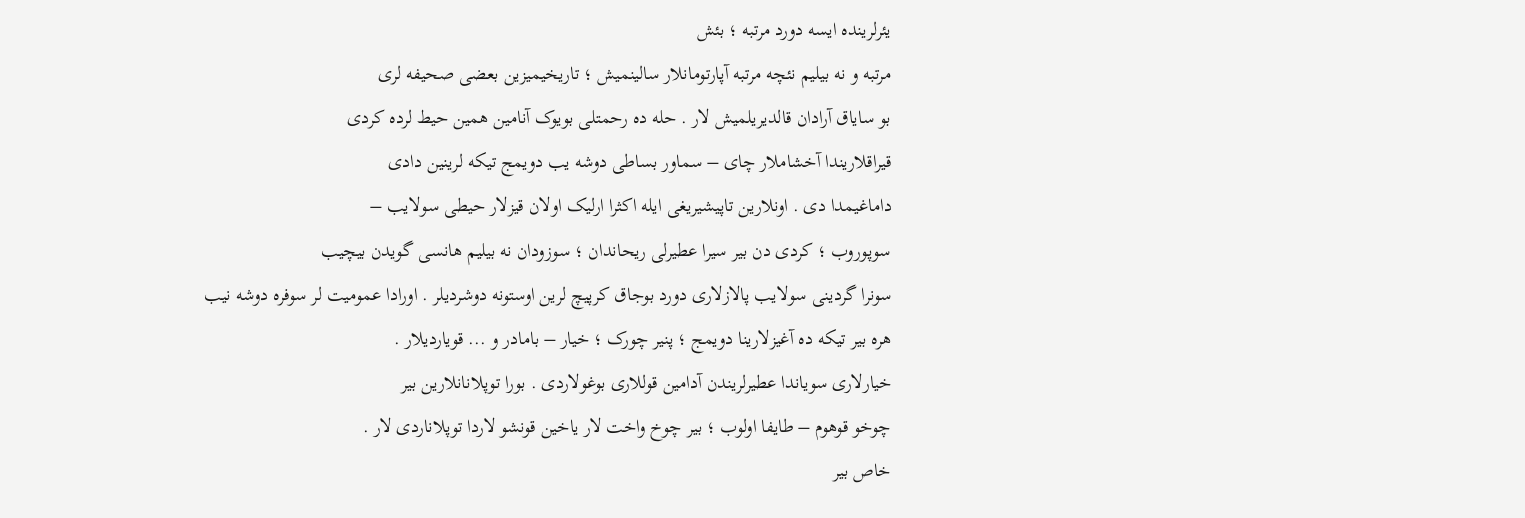یئرلرینده ایسه دورد مرتبه ؛ بئش
مرتبه و نه بیلیم نئچه مرتبه آپارتومانلار سالینمیش ؛ تاریخیمیزین بعضی صحیفه لری
بو سایاق آرادان قالدیریلمیش لار . حله ده رحمتلی بویوک آنامین همین حیط لرده کردی
قیراقلاریندا آخشاملار چای – سماور بساطی دوشه یب دویمج تیکه لرینین دادی
داماغیمدا دی . اونلارین تاپیشیریغی ایله اکثرا ارلیک اولان قیزلار حیطی سولایب –
سوپوروب ؛ کردی دن بیر سیرا عطیرلی ریحاندان ؛ سوزودان نه بیلیم هانسی گویدن بیچیب
سونرا گردینی سولایب پالازلاری دورد بوجاق کرپیچ لرین اوستونه دوشردیلر . اورادا عمومیت لر سوفره دوشه نیب
هره بیر تیکه ده آغیزلارینا دویمج ؛ پنیر چورک ؛ خیار – بامادر و ... قویاردیلار .
خیارلاری سویاندا عطیرلریندن آدامین قوللاری بوغولاردی . بورا توپلانانلارین بیر
چوخو قوهوم – طایفا اولوب ؛ بیر چوخ واخت لار یاخین قونشو لاردا توپلاناردی لار .
خاص بیر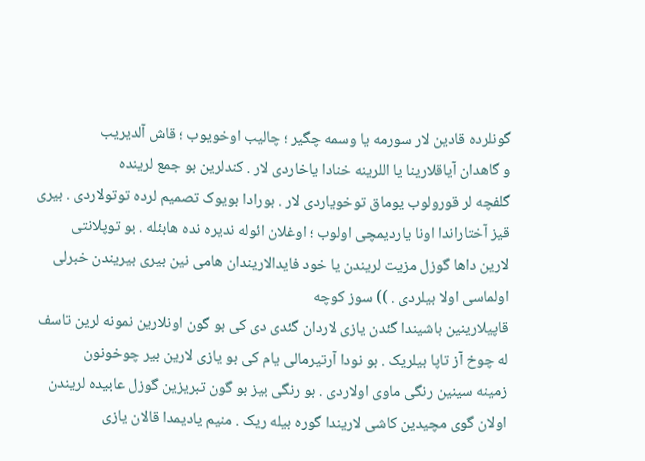گونلرده قادین لار سورمه یا وسمه چگیر ؛ چالیب اوخویوب ؛ قاش آلدیریب
و گاهدان آیاقلارینا یا اللرینه خنادا یاخاردی لار . کندلرین بو جمع لرینده
گلفچه لر قورولوب یوماق توخویاردی لار . بورادا بویوک تصمیم لرده توتولاردی . بیری
قیز آختاراندا اونا یاردیمچی اولوب ؛ اوغلان ائوله ندیره نده هابئله . بو توپلانتی
لارین داها گوزل مزیت لریندن یا خود فایدالاریندان هامی نین بیری بیریندن خبرلی
اولماسی اولا بیلردی . )) سوز کوچه
قاپیلارینین باشیندا گئدن یازی لاردان گئدی دی کی بو گون اونلارین نمونه لرین تاسف
له چوخ آز تاپا بیلریک . بو نودا آرتیرمالی یام کی بو یازی لارین بیر چوخونون
زمینه سینین رنگی ماوی اولاردی . بو رنگی بیز بو گون تبریزین گوزل عابیده لریندن
اولان گوی مچیدین کاشی لاریندا گوره بیله ریک . منیم یادیمدا قالان یازی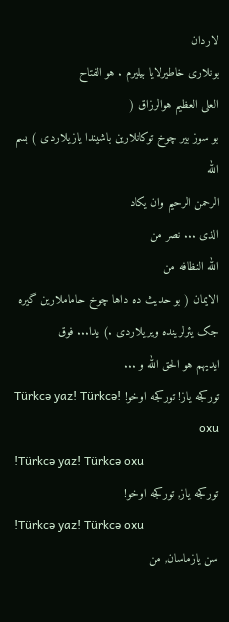لاردان
بونلاری خاطیرلایا بیلیرم . هو الفتاح
العلی العظیم هوالرزاق (
بو سوز بیر چوخ توکانلارین باشیندا یازیلاردی ) بسم الله
الرحمن الرحیم وان یکاد
الذی ... نصر من
الله النظافه من
الایمان ( بو حدیث ده داها چوخ حاماملارین گیره جک یئرلرینده ویریلاردی .) یدا... فوق
ایدیهم هو الحق الله و ...
تورکجه یاز! تورکجه اوخو! !Türkcə yaz! Türkcə oxu
!Türkcə yaz! Türkcə oxu
توركجه یاز, توركجه اوخو!
!Türkcə yaz! Türkcə oxu
سن یازماسان, من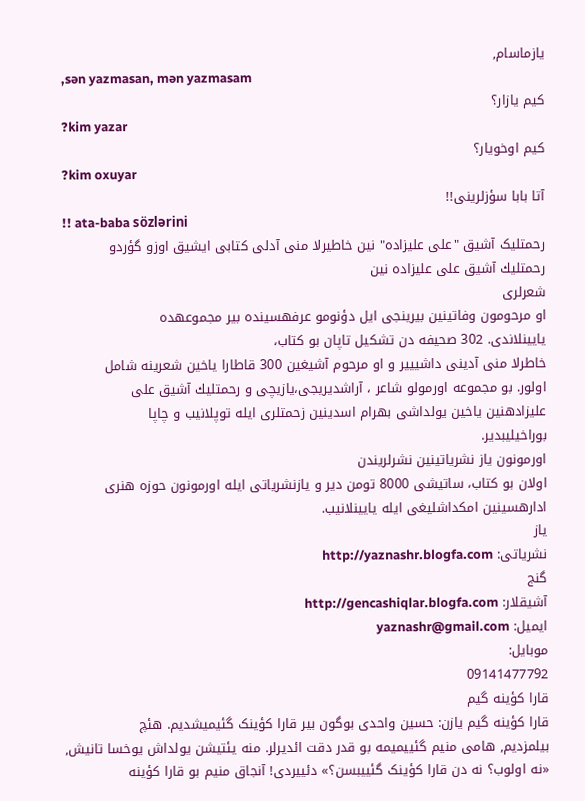یازماسام,
,sən yazmasan, mən yazmasam
كیم یازار؟
?kim yazar
كیم اوخویار؟
?kim oxuyar
آتا بابا سؤزلرینی!!
!! ata-baba sözlərini
رحمتلیک آشیق "علی علیزاده" نین خاطیرلا منی آدلی کتابی ایشیق اوزو گؤردو
رحمتلیك آشیق علی علیزاده نین
شعرلری
او مرحومون وفاتینین بیرینجی ایل دؤنومو عرفهسینده بیر مجموعهده
یایینلاندی. 302 صحیفه دن تشكیل تاپان بو كتاب،
خاطرلا منی آدینی داشیییر و او مرحوم آشیغین 300 قاطارا یاخین شعرینه شامل
اولور. بو مجموعه اورمولو شاعر ، آراشدیریجی،یازیچی و رحمتلیك آشیق علی
علیزادهنین یاخین یولداشی بهرام اسدینین زحمتلری ایله توپلانیب و چاپا
بوراخیلیبدیر.
اورمونون یاز نشریاتینین نشرلریندن
اولان بو كتاب، ساتیشی 8000 تومن دیر و یازنشریاتی ایله اورمونون حوزه هنری
ادارهسینین امكداشلیغی ایله یایینلانیب.
یاز
نشریاتی: http://yaznashr.blogfa.com
گنج
آشیقلار: http://gencashiqlar.blogfa.com
ایمیل: yaznashr@gmail.com
موبایل:
09141477792
قارا کؤینه گیم
قارا کؤینه گیم یازن: حسین واحدی بوگون بیر قارا کؤینک گئیمیشدیم. هئچ
بیلمزدیم, هامی منیم گئییمیمه بو قدر دقت ائدیرلر. منه یئتیشن یولداش یوخسا تانیش,
«نه اولوب؟ نه دن قارا کؤینک گئییبسن؟» دئییردی! آنجاق منیم بو قارا کؤینه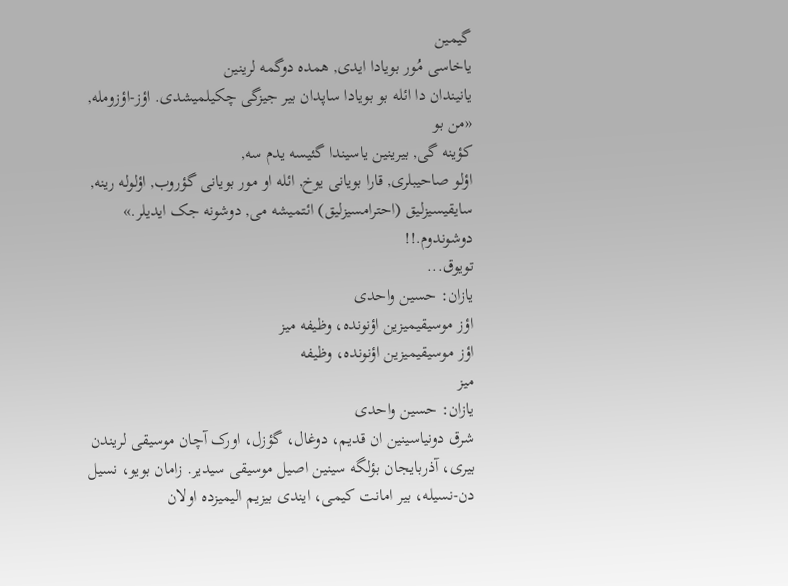گیمین
یاخاسی مُور بویادا ایدی, همده دوگمه لرینین
یانیندان دا ائله بو بویادا ساپدان بیر جیزگی چکیلمیشدی. اؤز-اؤزومله, «من بو
کؤینه گی, بیرینین یاسیندا گئیسه یدم سه,
اؤلو صاحیبلری, قارا بویانی یوخ, ائله او مور بویانی گؤروب, اؤلوله رینه,
سایقیسیزلیق (احترامسیزلیق) ائتمیشه می, دوشونه جک ایدیلر.» دوشوندوم.!!
تویوق...
یازان: حسین واحدی
اؤز موسیقیمیزین اؤنونده، وظیفه میز
اؤز موسیقیمیزین اؤنونده، وظیفه
میز
یازان: حسین واحدی
شرق دونیاسینین ان قدیم، دوغال، گؤزل، اورک آچان موسیقی لریندن بیرى، آذربایجان بؤلگه سینین اصیل موسیقی سیدیر. زامان بویو، نسیل دن-نسیله، بیر امانت کیمی، ایندی بیزیم الیمیزده اولان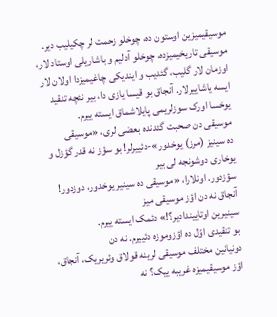موسیقیمیزین اوستون ده، چوخلو زحمت لر چکیلیب دیر. موسیقی تاریخیمیزده، چوخلو آدلیم و باشاریلی اوستاد لار، اوزمان لار گلیب، گئدیب و ایندیکی چاغیمیزدا اولان لار ایسه یاشاییرلار. آنجاق بو قیسا یازی دا، بیر نئچه تنقید یوخسا اورک سوزلریمی پایلاشماق ایسته ییرم.
موسیقی دن صحبت گئدنده بعضی لری، «موسیقی
ده سینیز (مرز) یوخدور»-دئییرلر! بو سؤز نه قدر گؤزل و یوخاری دوشونجه لی بیر
سؤزدور. اونلارا، «موسیقی ده سینیر یوخدور، دوزدور! آنجاق نه دن اؤز موسیقی میز
سینیرین اوتاییندادیر؟!» دئمک ایسته ییرم.
بو تنقیدی اوّل ده اؤزوموزه دئییرم. نه دن
دونیانین مختلف موسیقی لرینه قولاق وئریریک، آنجاق، اؤز موسیقیمیزه غریبه ییک؟ نه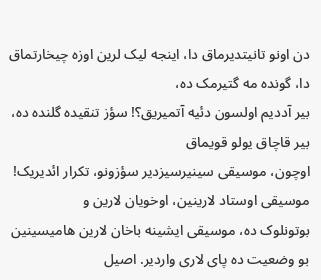دن اونو تانیتدیرماق دا، اینجه لیک لرین اوزه چیخارتماق دا، گونده مه گتیرمک ده،
بیر آددیم اولسون دئیه آتمیریق؟! سؤز تنقیده گلنده ده، بیر قاچاق یولو قویماق
اوچون، موسیقی سینیرسیزدیر سؤزونو، تکرار ائدیریک!
موسیقی اوستاد لارینین، اوخویان لارین و
بوتونلوک ده، موسیقی ایشینه باخان لارین هامیسینین بو وضعیت ده پای لاری واردیر. اصیل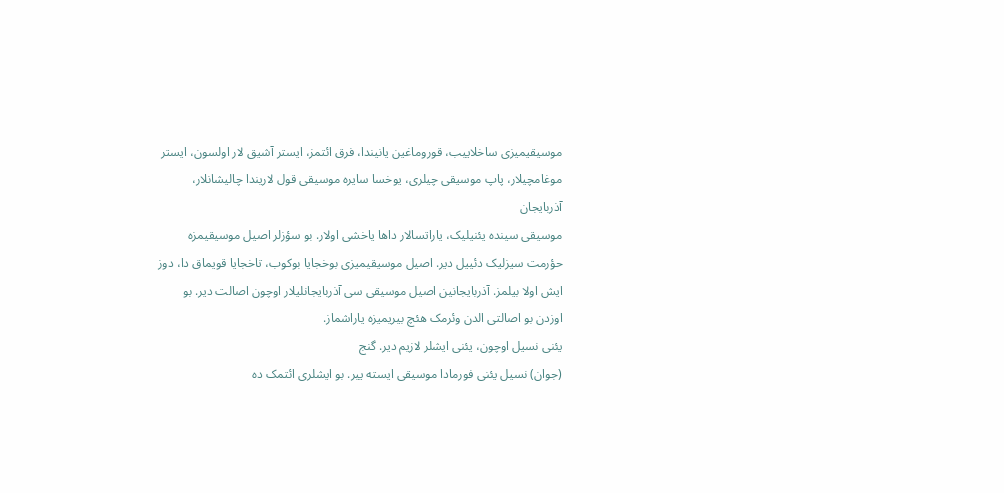موسیقیمیزی ساخلاییب، قوروماغین یانیندا، فرق ائتمز، ایستر آشیق لار اولسون، ایستر
موغامچیلار، پاپ موسیقی چیلری، یوخسا سایره موسیقی قول لاریندا چالیشانلار، آذربایجان
موسیقی سینده یئنیلیک، یاراتسالار داها یاخشی اولار. بو سؤزلر اصیل موسیقیمزه
حؤرمت سیزلیک دئییل دیر. اصیل موسیقیمیزى بوخجایا بوکوب، تاخجایا قویماق دا، دوز
ایش اولا بیلمز. آذربایجانین اصیل موسیقی سی آذربایجانلیلار اوچون اصالت دیر. بو
اوزدن بو اصالتی الدن وئرمک هئچ بیریمیزه یاراشماز.
یئنی نسیل اوچون، یئنی ایشلر لازیم دیر. گنج
(جوان) نسیل یئنی فورمادا موسیقی ایسته ییر. بو ایشلری ائتمک ده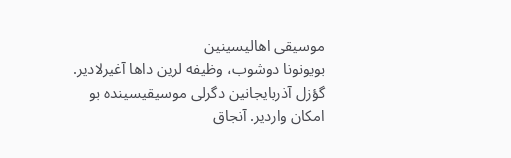موسیقی اهالیسینین
بویونونا دوشوب، وظیفه لرین داها آغیرلادیر.
گؤزل آذربایجانین دگرلى موسیقیسینده بو
امکان واردیر. آنجاق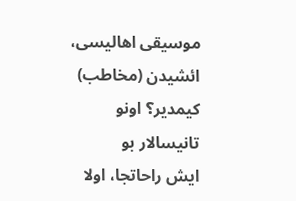موسیقی اهالیسی، ائشیدن (مخاطب) کیمدیر؟ اونو تانیسالار بو
ایش راحاتجا، اولا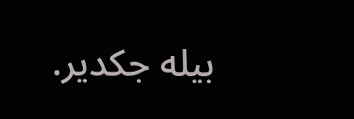بیله جکدیر.